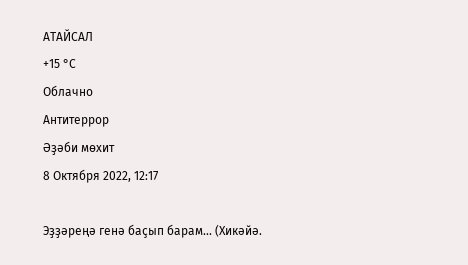АТАЙСАЛ
+15 °С
Облачно
Антитеррор
Әҙәби мѳхит
8 Октября 2022, 12:17

Эҙҙәреңә генә баҫып барам... (Хикәйә.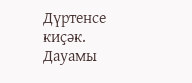Дүртенсе киҫәк. Дауамы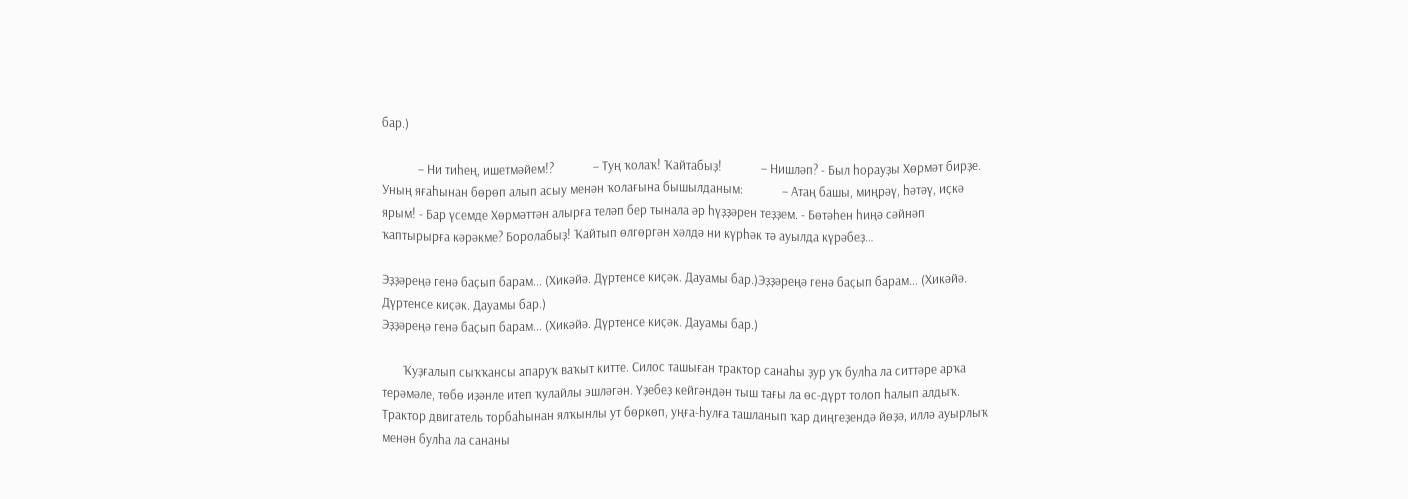бар.)

            – Ни тиһең, ишетмәйем!?             – Туң ҡолаҡ! Ҡайтабыҙ!             – Нишләп? - Был һорауҙы Хөрмәт бирҙе.        Уның яғаһынан бөрөп алып асыу менән ҡолағына бышылданым:             – Атаң башы, миңрәү, һәтәү, иҫкә ярым! - Бар үсемде Хөрмәттән алырға теләп бер тынала әр һүҙҙәрен теҙҙем. - Бөтәһен һиңә сәйнәп ҡаптырырға кәрәкме? Боролабыҙ! Ҡайтып өлгөргән хәлдә ни күрһәк тә ауылда күрәбеҙ…

Эҙҙәреңә генә баҫып барам... (Хикәйә. Дүртенсе киҫәк. Дауамы бар.)Эҙҙәреңә генә баҫып барам... (Хикәйә. Дүртенсе киҫәк. Дауамы бар.)
Эҙҙәреңә генә баҫып барам... (Хикәйә. Дүртенсе киҫәк. Дауамы бар.)

       Ҡуҙғалып сыҡҡансы апаруҡ ваҡыт китте. Силос ташыған трактор санаһы ҙур уҡ булһа ла ситтәре арҡа терәмәле, төбө иҙәнле итеп ҡулайлы эшләгән. Үҙебеҙ кейгәндән тыш тағы ла өс-дүрт толоп һалып алдыҡ. Трактор двигатель торбаһынан ялҡынлы ут бөркөп, уңға-һулға ташланып ҡар диңгеҙендә йөҙә, иллә ауырлыҡ менән булһа ла сананы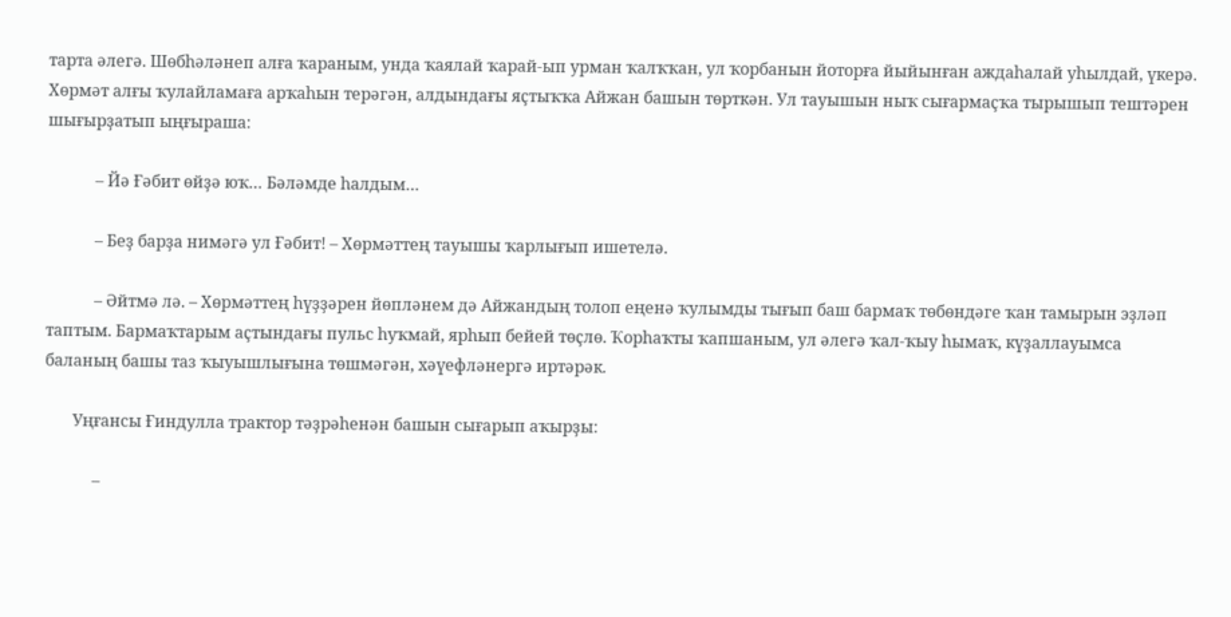тарта әлегә. Шөбһәләнеп алға ҡараным, унда ҡаялай ҡарай-ып урман ҡалҡҡан, ул ҡорбанын йоторға йыйынған аждаһалай уһылдай, үкерә. Хөрмәт алғы ҡулайламаға арҡаһын терәгән, алдындағы яҫтыҡҡа Айжан башын төрткән. Ул тауышын ныҡ сығармаҫҡа тырышып тештәрен шығырҙатып ыңғыраша:

            – Йә Ғәбит өйҙә юҡ… Бәләмде һалдым…

            – Беҙ барҙа нимәгә ул Ғәбит! – Хөрмәттең тауышы ҡарлығып ишетелә.

            – Әйтмә лә. – Хөрмәттең һүҙҙәрен йөпләнем дә Айжандың толоп еңенә ҡулымды тығып баш бармаҡ төбөндәге ҡан тамырын эҙләп таптым. Бармаҡтарым аҫтындағы пульс һуҡмай, ярһып бейей төҫлө. Ҡорһаҡты ҡапшаным, ул әлегә ҡал-ҡыу һымаҡ, күҙаллауымса баланың башы таз ҡыуышлығына төшмәгән, хәүефләнергә иртәрәк.

       Уңғансы Ғиндулла трактор тәҙрәһенән башын сығарып аҡырҙы:

            –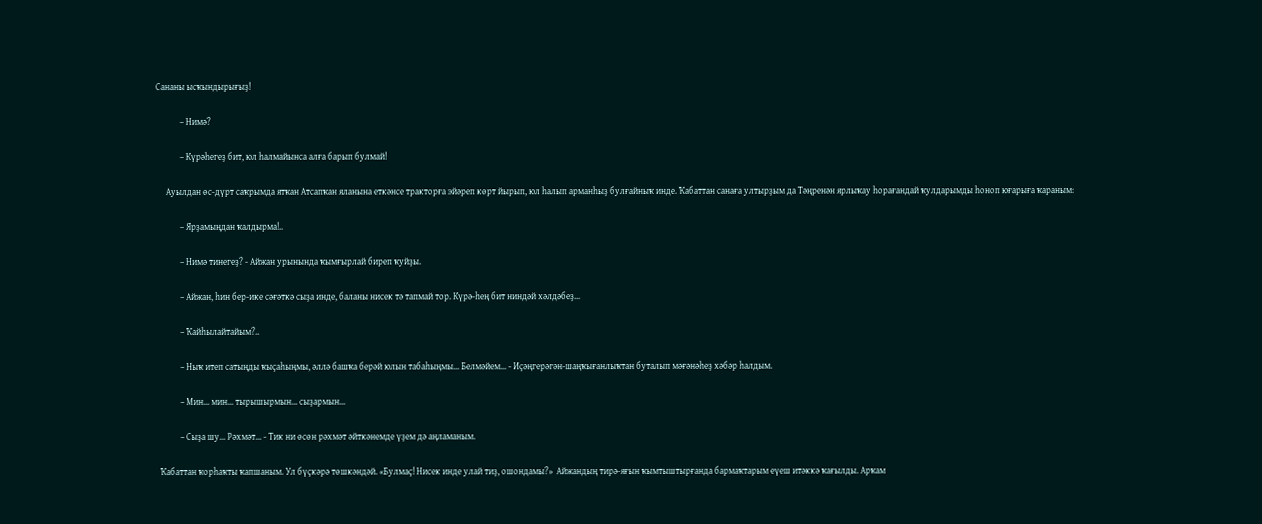Сананы ысҡындырығыҙ!

            – Нимә?

            – Күрәһегеҙ бит, юл һалмайынса алға барып булмай!

     Ауылдан өс-дүрт саҡрымда ятҡан Атсапҡан яланына еткәнсе тракторға эйәреп көрт йырып, юл һалып арманһыҙ булғайныҡ инде. Ҡабаттан санаға ултырҙым да Тәңренән ярлыҡау һорағандай ҡулдарымды һоноп юғарыға ҡараным:

            – Ярҙамыңдан ҡалдырма!..

            – Нимә тинегеҙ? - Айжан урынында ҡымғырлай биреп ҡуйҙы.

            – Айжан, һин бер-ике сәғәткә сыҙа инде, баланы нисек тә тапмай тор. Күрә-һең бит ниндәй хәлдәбеҙ…

            – Ҡайһылайтайым?..

            – Ныҡ итеп сатыңды ҡыҫаһыңмы, әллә башҡа берәй юлын табаһыңмы… Белмәйем… - Иҫәңгерәгән-шаңҡығанлыҡтан буталып мәғәнәһеҙ хәбәр һалдым.

            – Мин… мин… тырышырмын… сыҙармын…

            – Сыҙа шу… Рәхмәт… - Тик ни өсөн рәхмәт әйткәнемде үҙем дә аңламаным.

  Ҡабаттан ҡорһаҡты ҡапшаным. Ул бүҫкәрә төшкәндәй. «Булмаҫ! Нисек инде улай тиҙ, ошондамы?»  Айжандың тирә-яғын ҡымтыштырғанда бармаҡтарым еүеш итәккә ҡағылды. Арҡам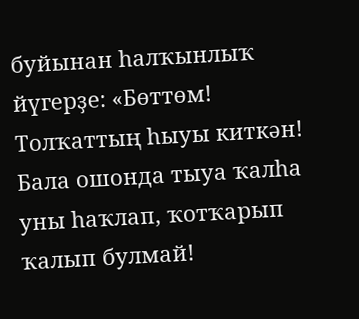буйынан һалҡынлыҡ йүгерҙе: «Бөттөм! Толҡаттың һыуы киткән!  Бала ошонда тыуа ҡалһа уны һаҡлап, ҡотҡарып ҡалып булмай!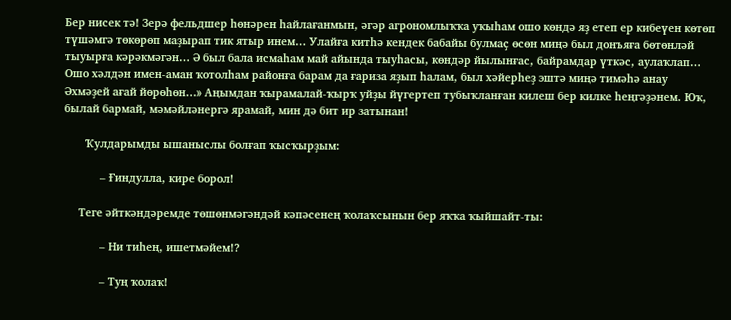Бер нисек тә! Зерә фельдшер һөнәрен һайлағанмын, әгәр агрономлыҡҡа уҡыһам ошо көндә яҙ етеп ер кибеүен көтөп түшәмгә төкөрөп маҙырап тик ятыр инем… Улайға китһә кендек бабайы булмаҫ өсөн миңә был донъяға бөтөнләй тыуырға кәрәкмәгән… Ә был бала исмаһам май айында тыуһасы, көндәр йылынғас, байрамдар үткәс, аулаҡлап… Ошо хәлдән имен-аман ҡотолһам районға барам да ғариза яҙып һалам, был хәйерһеҙ эштә миңә тимәһә анау Әхмәҙей ағай йөрөһөн…» Аңымдан ҡырамалай-ҡырҡ уйҙы йүгертеп тубыҡланған килеш бер килке һеңгәҙәнем. Юҡ, былай бармай, мәмәйләнергә ярамай, мин дә бит ир затынан!

       Ҡулдарымды ышаныслы болғап ҡысҡырҙым:

            – Ғиндулла, кире борол!

     Теге әйткәндәремде төшөнмәгәндәй кәпәсенең ҡолаҡсынын бер яҡҡа ҡыйшайт-ты:

            – Ни тиһең, ишетмәйем!?

            – Туң ҡолаҡ!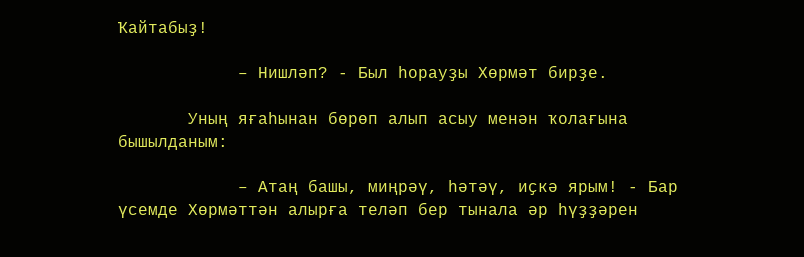Ҡайтабыҙ!

            – Нишләп? - Был һорауҙы Хөрмәт бирҙе.

       Уның яғаһынан бөрөп алып асыу менән ҡолағына бышылданым:

            – Атаң башы, миңрәү, һәтәү, иҫкә ярым! - Бар үсемде Хөрмәттән алырға теләп бер тынала әр һүҙҙәрен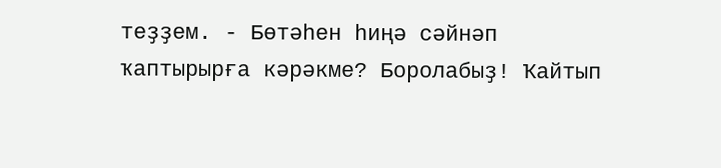теҙҙем. - Бөтәһен һиңә сәйнәп ҡаптырырға кәрәкме? Боролабыҙ! Ҡайтып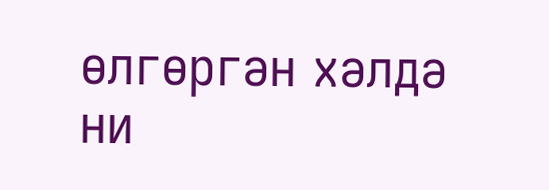өлгөргән хәлдә ни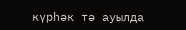күрһәк тә ауылда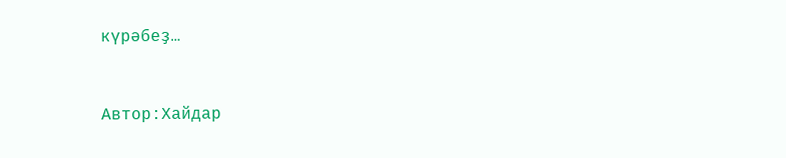күрәбеҙ…



Автор:Хайдар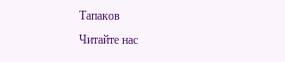Тапаков
Читайте нас